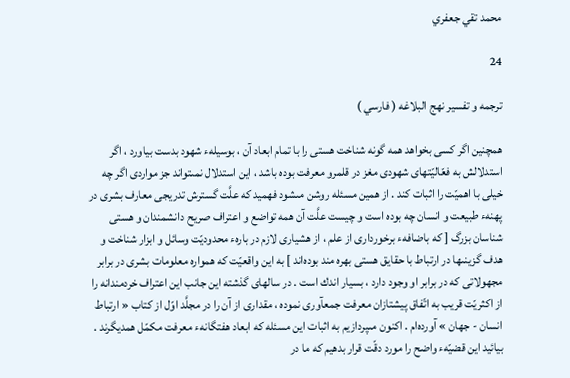محمد تقي جعفري

24

ترجمه و تفسير نهج البلاغه ( فارسي )

همچنين اگر كسى بخواهد همه گونه شناخت هستى را با تمام ابعاد آن ، بوسيلهء شهود بدست بياورد ، اگر استدلالش به فعّاليّتهاى شهودى مغز در قلمرو معرفت بوده باشد ، اين استدلال نمىتواند جز مواردى اگر چه خيلى با اهميّت را اثبات كند . از همين مسئله روشن مىشود فهميد كه علَّت گسترش تدريجى معارف بشرى در پهنهء طبيعت و انسان چه بوده است و چيست علَّت آن همه تواضع و اعتراف صريح دانشمندان و هستى شناسان بزرگ [ كه باضافهء برخوردارى از علم ، از هشيارى لازم در بارهء محدوديّت وسائل و ابزار شناخت و هدف گزينىها در ارتباط با حقايق هستى بهره مند بوده‌اند ] به اين واقعيّت كه همواره معلومات بشرى در برابر مجهولاتى كه در برابر او وجود دارد ، بسيار اندك است . در سالهاى گذشته اين جانب اين اعتراف خردمندانه را از اكثريّت قريب به اتّفاق پيشتازان معرفت جمعآورى نموده ، مقدارى از آن را در مجلَّد اوّل از كتاب « ارتباط انسان - جهان » آورده‌ام . اكنون مىپردازيم به اثبات اين مسئله كه ابعاد هفتگانهء معرفت مكمّل همديگرند . بيائيد اين قضيّهء واضح را مورد دقّت قرار بدهيم كه ما در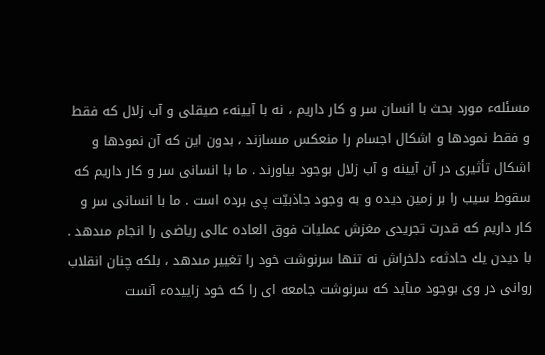مسئلهء مورد بحث با انسان سر و كار داريم ، نه با آيينهء صيقلى و آب زلال كه فقط و فقط نمودها و اشكال اجسام را منعكس مىسازند ، بدون اين كه آن نمودها و اشكال تأثيرى در آن آيينه و آب زلال بوجود بياورند . ما با انسانى سر و كار داريم كه سقوط سيب را بر زمين ديده و به وجود جاذبيّت پى برده است . ما با انسانى سر و كار داريم كه قدرت تجريدى مغزش عمليات فوق العاده عالى رياضى را انجام مىدهد . با ديدن يك حادثهء دلخراش نه تنها سرنوشت خود را تغيير مىدهد ، بلكه چنان انقلاب روانى در وى بوجود مىآيد كه سرنوشت جامعه اى را كه خود زاييدهء آنست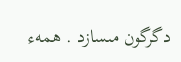دگرگون مىسازد . همهء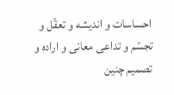احساسات و انديشه و تعقّل و تجسّم و تداعى معانى و اراده و تصميم چنين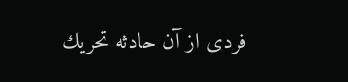فردى از آن حادثه تحريك